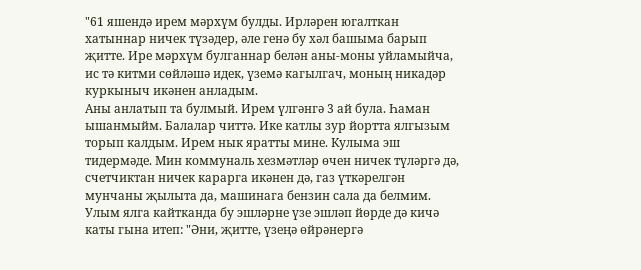"61 яшендә ирем мәрхүм булды. Ирләрен югалткан хатыннар ничек түзәдер, әле генә бу хәл башыма барып җитте. Ире мәрхүм булганнар белән аны-моны уйламыйча, ис тә китми сөйләшә идек, үземә кагылгач, моның никадәр куркыныч икәнен анладым.
Аны анлатып та булмый. Ирем үлгәнгә 3 ай була. Һаман ышанмыйм. Балалар читтә. Ике катлы зур йортта ялгызым торып калдым. Ирем нык яратты мине. Кулыма эш тидермәде. Мин коммуналь хезмәтләр өчен ничек түләргә дә, счетчиктан ничек карарга икәнен дә, газ үткәрелгән мунчаны җылыта да, машинага бензин сала да белмим.
Улым ялга кайтканда бу эшләрне үзе эшләп йөрде дә кичә каты гына итеп: "Әни, җитте, үзеңә өйрәнергә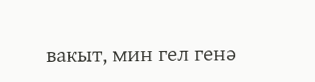вакыт, мин гел генә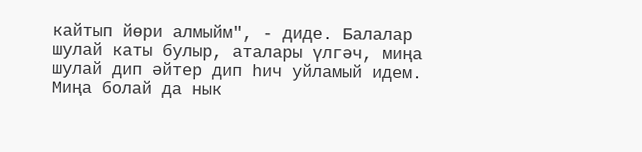кайтып йөри алмыйм", - диде. Балалар шулай каты булыр, аталары үлгәч, миңа шулай дип әйтер дип һич уйламый идем. Миңа болай да нык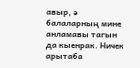авыр, ә балаларның мине анламавы тагын да кыенрак. Ничек арытаба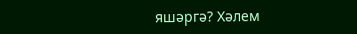яшәргә? Хәлем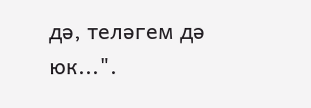дә, теләгем дә юк...".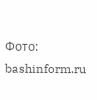Фото: bashinform.ru